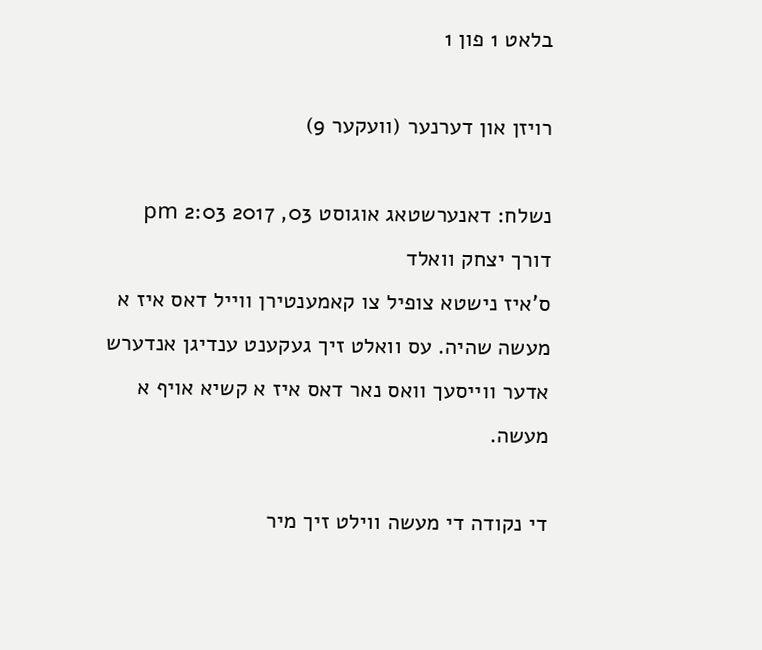בלאט 1 פון 1

רויזן און דערנער (וועקער 9)

נשלח: דאנערשטאג אוגוסט 03, 2017 2:03 pm
דורך יצחק וואלד
ס'איז נישטא צופיל צו קאמענטירן ווייל דאס איז א מעשה שהיה. עס וואלט זיך געקענט ענדיגן אנדערש אדער ווייסעך וואס נאר דאס איז א קשיא אויף א מעשה.

די נקודה די מעשה ווילט זיך מיר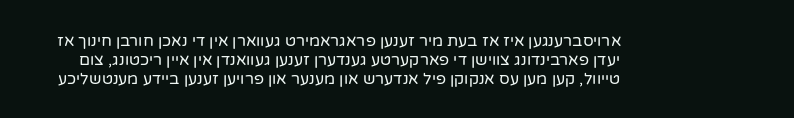ארויסברענגען איז אז בעת מיר זענען פראגראמירט געווארן אין די נאכן חורבן חינוך אז יעדן פארבינדונג צווישן די פארקערטע גענדערן זענען געוואנדן אין איין ריכטונג, צום טייוול, קען מען עס אנקוקן פיל אנדערש און מענער און פרויען זענען ביידע מענטשליכע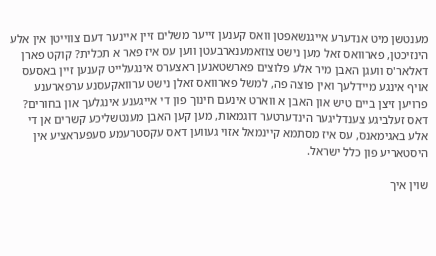מענטשן מיט אנדערע אייגנשאפטן וואס קענען זייער משלים זיין איינער דעם צווייטן אין אלע הינזיכטן, פארוואס זאל מען נישט צוזאמענארבעטן ווען עס איז פאר א תכלית? קוקט פארן דאלאר'ס וועגן האבן מיר אלע פלוצים פארשטאנען ראצערס אינגעלייט קענען זיין באסעס אויף אינגע מיידלעך ואין פוצה פה, למשל פארוואס זאלן נישט ערוואקעסנע ערפארענע פרויען זיצן ביים טיש און האבן א ווארט אינעם חינוך פון די אייגענע אינגלעך און בחורים? דאס זעלביגע צענדליגער הינדערטער דוגמאות, מען קען האבן מענטשליכע קשרים אן די אלע באגימאנס, עס איז מסתמא קיינמאל אזוי געווען דאס עקסטרעמע סעפעראציע אין היסטאריע פון כלל ישראל.

שוין איך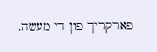פארקריך פון די מעשה.